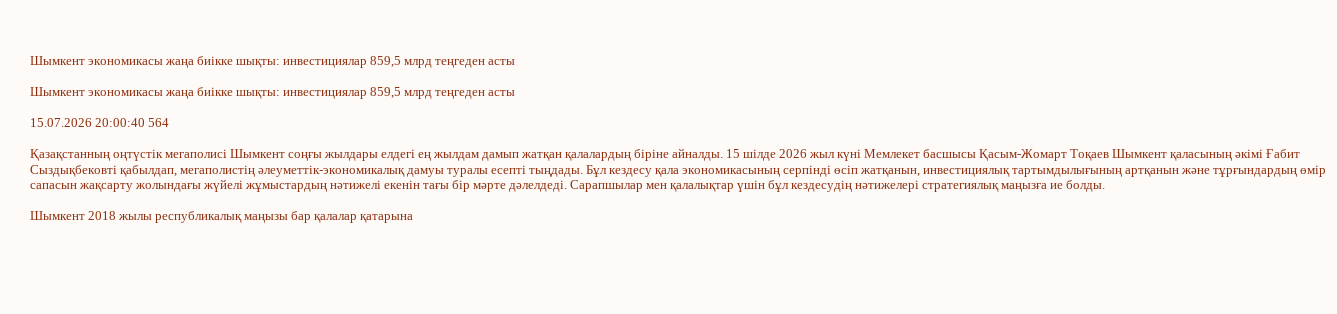Шымкент экономикасы жаңа биікке шықты: инвестициялар 859,5 млрд теңгеден асты

Шымкент экономикасы жаңа биікке шықты: инвестициялар 859,5 млрд теңгеден асты

15.07.2026 20:00:40 564

Қазақстанның оңтүстік мегаполисі Шымкент соңғы жылдары елдегі ең жылдам дамып жатқан қалалардың біріне айналды. 15 шілде 2026 жыл күні Мемлекет басшысы Қасым-Жомарт Тоқаев Шымкент қаласының әкімі Ғабит Сыздықбековті қабылдап, мегаполистің әлеуметтік-экономикалық дамуы туралы есепті тыңдады. Бұл кездесу қала экономикасының серпінді өсіп жатқанын, инвестициялық тартымдылығының артқанын және тұрғындардың өмір сапасын жақсарту жолындағы жүйелі жұмыстардың нәтижелі екенін тағы бір мәрте дәлелдеді. Сарапшылар мен қалалықтар үшін бұл кездесудің нәтижелері стратегиялық маңызға ие болды.

Шымкент 2018 жылы республикалық маңызы бар қалалар қатарына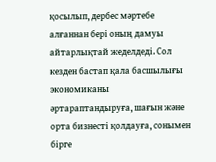қосылып, дербес мәртебе алғаннан бері оның дамуы айтарлықтай жеделдеді. Сол кезден бастап қала басшылығы экономиканы әртараптандыруға, шағын және орта бизнесті қолдауға, сонымен бірге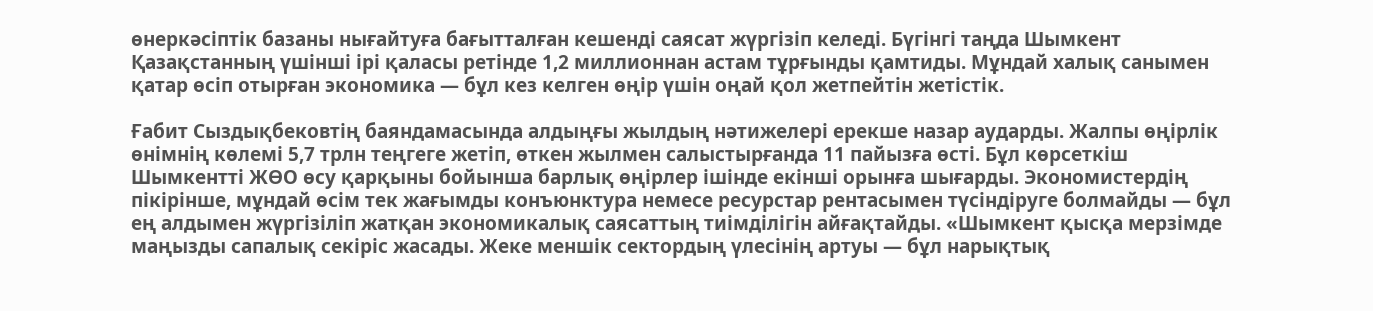өнеркәсіптік базаны нығайтуға бағытталған кешенді саясат жүргізіп келеді. Бүгінгі таңда Шымкент Қазақстанның үшінші ірі қаласы ретінде 1,2 миллионнан астам тұрғынды қамтиды. Мұндай халық санымен қатар өсіп отырған экономика — бұл кез келген өңір үшін оңай қол жетпейтін жетістік.

Ғабит Сыздықбековтің баяндамасында алдыңғы жылдың нәтижелері ерекше назар аударды. Жалпы өңірлік өнімнің көлемі 5,7 трлн теңгеге жетіп, өткен жылмен салыстырғанда 11 пайызға өсті. Бұл көрсеткіш Шымкентті ЖӨО өсу қарқыны бойынша барлық өңірлер ішінде екінші орынға шығарды. Экономистердің пікірінше, мұндай өсім тек жағымды конъюнктура немесе ресурстар рентасымен түсіндіруге болмайды — бұл ең алдымен жүргізіліп жатқан экономикалық саясаттың тиімділігін айғақтайды. «Шымкент қысқа мерзімде маңызды сапалық секіріс жасады. Жеке меншік сектордың үлесінің артуы — бұл нарықтық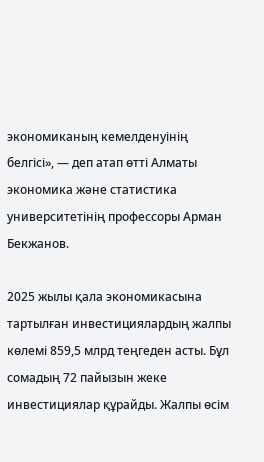экономиканың кемелденуінің белгісі», — деп атап өтті Алматы экономика және статистика университетінің профессоры Арман Бекжанов.

2025 жылы қала экономикасына тартылған инвестициялардың жалпы көлемі 859,5 млрд теңгеден асты. Бұл сомадың 72 пайызын жеке инвестициялар құрайды. Жалпы өсім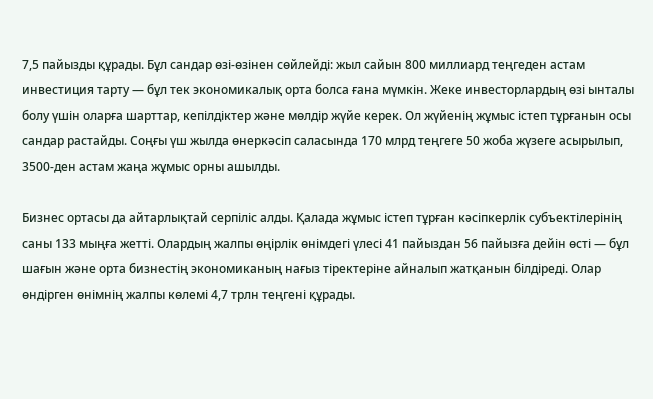7,5 пайызды құрады. Бұл сандар өзі-өзінен сөйлейді: жыл сайын 800 миллиард теңгеден астам инвестиция тарту — бұл тек экономикалық орта болса ғана мүмкін. Жеке инвесторлардың өзі ынталы болу үшін оларға шарттар, кепілдіктер және мөлдір жүйе керек. Ол жүйенің жұмыс істеп тұрғанын осы сандар растайды. Соңғы үш жылда өнеркәсіп саласында 170 млрд теңгеге 50 жоба жүзеге асырылып, 3500-ден астам жаңа жұмыс орны ашылды.

Бизнес ортасы да айтарлықтай серпіліс алды. Қалада жұмыс істеп тұрған кәсіпкерлік субъектілерінің саны 133 мыңға жетті. Олардың жалпы өңірлік өнімдегі үлесі 41 пайыздан 56 пайызға дейін өсті — бұл шағын және орта бизнестің экономиканың нағыз тіректеріне айналып жатқанын білдіреді. Олар өндірген өнімнің жалпы көлемі 4,7 трлн теңгені құрады.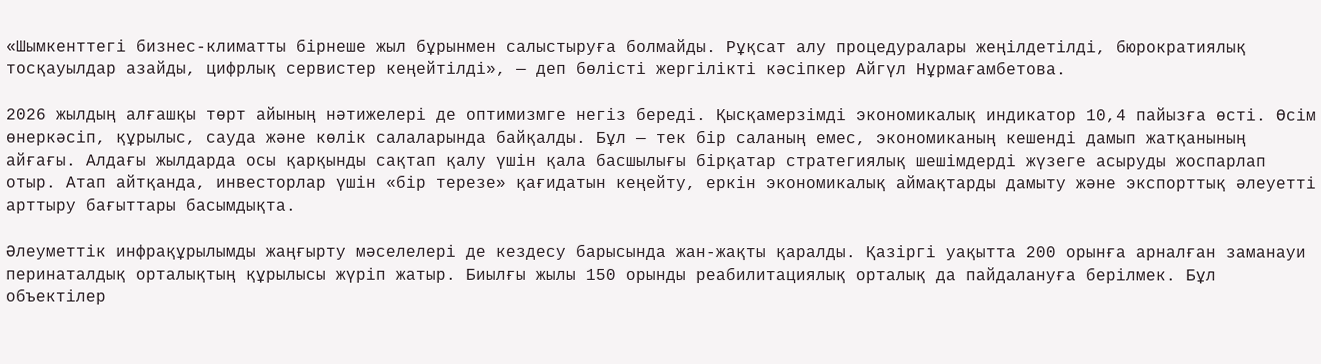«Шымкенттегі бизнес-климатты бірнеше жыл бұрынмен салыстыруға болмайды. Рұқсат алу процедуралары жеңілдетілді, бюрократиялық тосқауылдар азайды, цифрлық сервистер кеңейтілді», — деп бөлісті жергілікті кәсіпкер Айгүл Нұрмағамбетова.

2026 жылдың алғашқы төрт айының нәтижелері де оптимизмге негіз береді. Қысқамерзімді экономикалық индикатор 10,4 пайызға өсті. Өсім өнеркәсіп, құрылыс, сауда және көлік салаларында байқалды. Бұл — тек бір саланың емес, экономиканың кешенді дамып жатқанының айғағы. Алдағы жылдарда осы қарқынды сақтап қалу үшін қала басшылығы бірқатар стратегиялық шешімдерді жүзеге асыруды жоспарлап отыр. Атап айтқанда, инвесторлар үшін «бір терезе» қағидатын кеңейту, еркін экономикалық аймақтарды дамыту және экспорттық әлеуетті арттыру бағыттары басымдықта.

Әлеуметтік инфрақұрылымды жаңғырту мәселелері де кездесу барысында жан-жақты қаралды. Қазіргі уақытта 200 орынға арналған заманауи перинаталдық орталықтың құрылысы жүріп жатыр. Биылғы жылы 150 орынды реабилитациялық орталық да пайдалануға берілмек. Бұл объектілер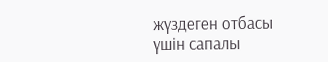жүздеген отбасы үшін сапалы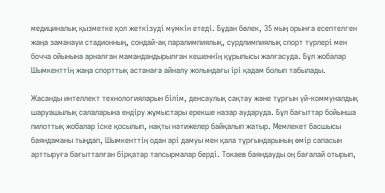медициналық қызметке қол жеткізуді мүмкін етеді. Бұдан бөлек, 35 мың орынға есептелген жаңа заманауи стадионның, сондай-ақ паралимпиялық, сурдлимпиялық спорт түрлері мен бочча ойынына арналған мамандандырылған кешеннің құрылысы жалғасуда. Бұл жобалар Шымкенттің жаңа спорттық астанаға айналу жолындағы ірі қадам болып табылады.

Жасанды интеллект технологияларын білім, денсаулық сақтау және тұрғын үй-коммуналдық шаруашылық салаларына ендіру жұмыстары ерекше назар аударуда. Бұл бағыттар бойынша пилоттық жобалар іске қосылып, нақты нәтижелер байқалып жатыр. Мемлекет басшысы баяндаманы тыңдап, Шымкенттің одан әрі дамуы мен қала тұрғындарының өмір сапасын арттыруға бағытталған бірқатар тапсырмалар берді. Токаев баяндауды оң бағалай отырып,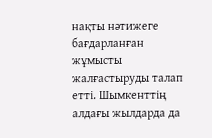нақты нәтижеге бағдарланған жұмысты жалғастыруды талап етті. Шымкенттің алдағы жылдарда да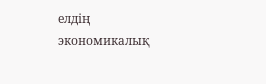елдің экономикалық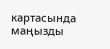картасында маңызды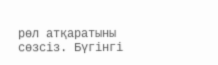рөл атқаратыны сөзсіз. Бүгінгі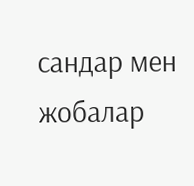сандар мен жобалар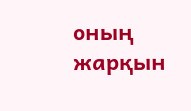оның жарқын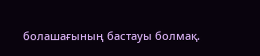болашағының бастауы болмақ.